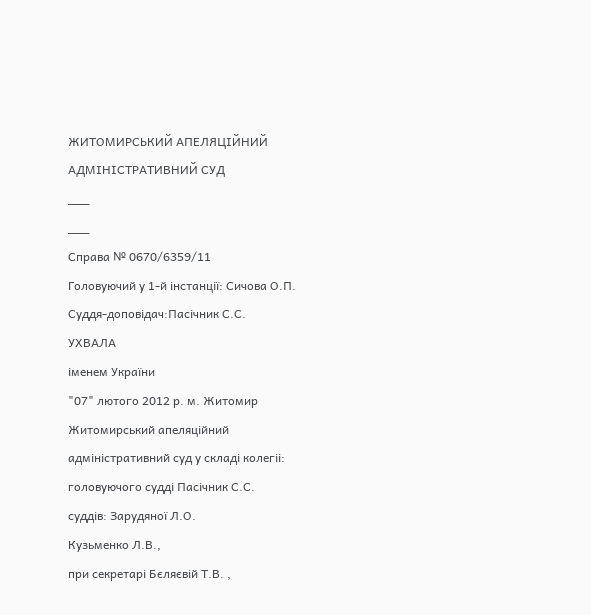ЖИТОМИРСЬКИЙ АПЕЛЯЦІЙНИЙ АДМІНІСТРАТИВНИЙ СУД
___
___
Справа № 0670/6359/11
Головуючий у 1-й інстанції: Сичова О.П.
Суддя-доповідач:Пасічник С.С.
УХВАЛА
іменем України
"07" лютого 2012 р. м. Житомир
Житомирський апеляційний адміністративний суд у складі колегіі:
головуючого судді Пасічник С.С.
суддів: Зарудяної Л.О.
Кузьменко Л.В.,
при секретарі Бєляєвій Т.В. ,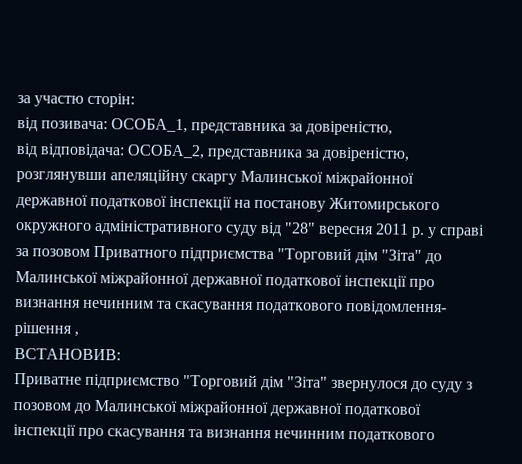за участю сторін:
від позивача: ОСОБА_1, представника за довіреністю,
від відповідача: ОСОБА_2, представника за довіреністю,
розглянувши апеляційну скаргу Малинської міжрайонної державної податкової інспекції на постанову Житомирського окружного адміністративного суду від "28" вересня 2011 р. у справі за позовом Приватного підприємства "Торговий дім "Зіта" до Малинської міжрайонної державної податкової інспекції про визнання нечинним та скасування податкового повідомлення-рішення ,
ВСТАНОВИВ:
Приватне підприємство "Торговий дім "Зіта" звернулося до суду з позовом до Малинської міжрайонної державної податкової інспекції про скасування та визнання нечинним податкового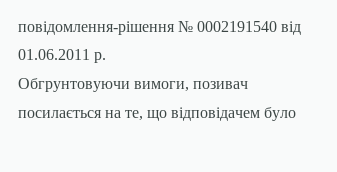повідомлення-рішення № 0002191540 від 01.06.2011 р.
Обгрунтовуючи вимоги, позивач посилається на те, що відповідачем було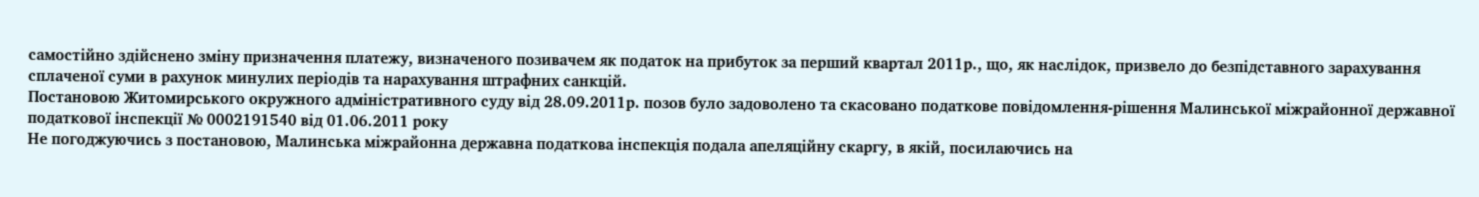самостійно здійснено зміну призначення платежу, визначеного позивачем як податок на прибуток за перший квартал 2011р., що, як наслідок, призвело до безпідставного зарахування сплаченої суми в рахунок минулих періодів та нарахування штрафних санкцій.
Постановою Житомирського окружного адміністративного суду від 28.09.2011р. позов було задоволено та скасовано податкове повідомлення-рішення Малинської міжрайонної державної податкової інспекції № 0002191540 від 01.06.2011 року
Не погоджуючись з постановою, Малинська міжрайонна державна податкова інспекція подала апеляційну скаргу, в якій, посилаючись на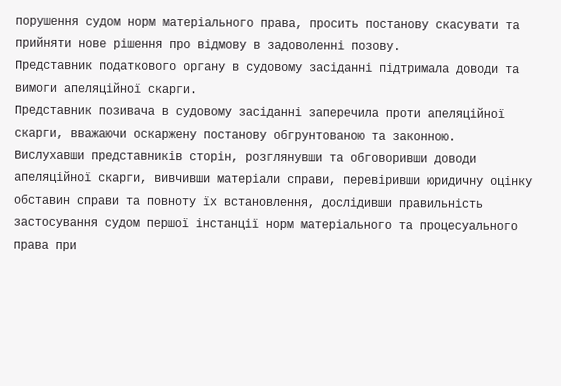порушення судом норм матеріального права, просить постанову скасувати та прийняти нове рішення про відмову в задоволенні позову.
Представник податкового органу в судовому засіданні підтримала доводи та вимоги апеляційної скарги.
Представник позивача в судовому засіданні заперечила проти апеляційної скарги, вважаючи оскаржену постанову обгрунтованою та законною.
Вислухавши представників сторін, розглянувши та обговоривши доводи апеляційної скарги, вивчивши матеріали справи, перевіривши юридичну оцінку обставин справи та повноту їх встановлення, дослідивши правильність застосування судом першої інстанції норм матеріального та процесуального права при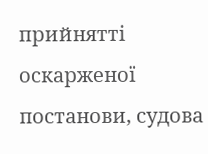прийнятті оскарженої постанови, судова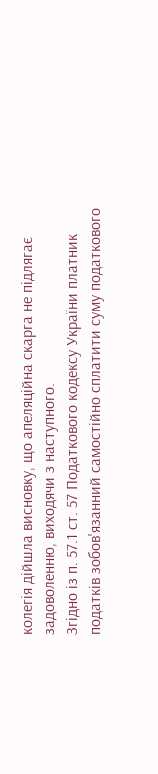колегія дійшла висновку, що апеляційна скарга не підлягає задоволенню, виходячи з наступного.
Згідно із п. 57.1 ст. 57 Податкового кодексу України платник податків зобов'язанний самостійно сплатити суму податкового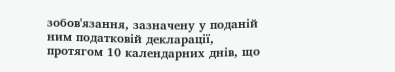зобов'язання, зазначену у поданій ним податковій декларації, протягом 10 календарних днів, що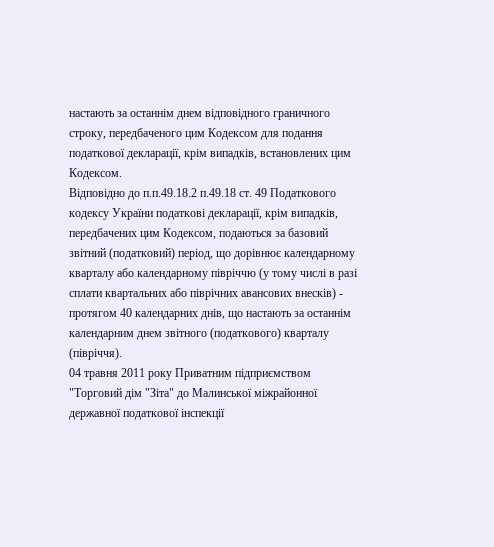настають за останнім днем відповідного граничного строку, передбаченого цим Кодексом для подання податкової декларації, крім випадків, встановлених цим Кодексом.
Відповідно до п.п.49.18.2 п.49.18 ст. 49 Податкового кодексу України податкові декларації, крім випадків, передбачених цим Кодексом, подаються за базовий звітний (податковий) період, що дорівнює календарному кварталу або календарному півріччю (у тому числі в разі сплати квартальних або піврічних авансових внесків) - протягом 40 календарних днів, що настають за останнім календарним днем звітного (податкового) кварталу (півріччя).
04 травня 2011 року Приватним підприємством "Торговий дім "Зіта" до Малинської міжрайонної державної податкової інспекції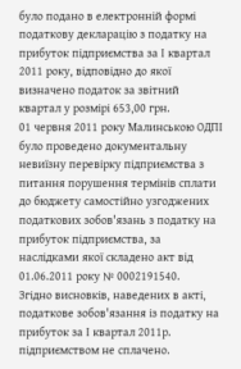було подано в електронній формі податкову декларацію з податку на прибуток підприємства за І квартал 2011 року, відповідно до якої визначено податок за звітний квартал у розмірі 653,00 грн.
01 червня 2011 року Малинською ОДПІ було проведено документальну невиїзну перевірку підприємства з питання порушення термінів сплати до бюджету самостійно узгоджених податкових зобов'язань з податку на прибуток підприємства, за наслідками якої складено акт від 01.06.2011 року № 0002191540.
Згідно висновків, наведених в акті, податкове зобов'язання із податку на прибуток за І квартал 2011р. підприємством не сплачено.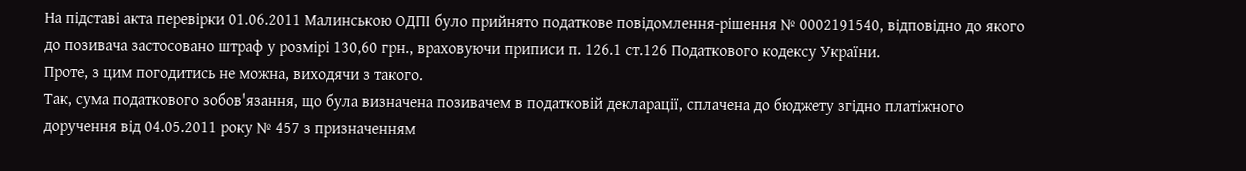На підставі акта перевірки 01.06.2011 Малинською ОДПІ було прийнято податкове повідомлення-рішення № 0002191540, відповідно до якого до позивача застосовано штраф у розмірі 130,60 грн., враховуючи приписи п. 126.1 ст.126 Податкового кодексу України.
Проте, з цим погодитись не можна, виходячи з такого.
Так, сума податкового зобов'язання, що була визначена позивачем в податковій декларації, сплачена до бюджету згідно платіжного доручення від 04.05.2011 року № 457 з призначенням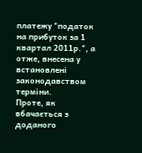платежу "податок на прибуток за 1 квартал 2011р.", а отже, внесена у встановлені законодавством терміни.
Проте, як вбачається з доданого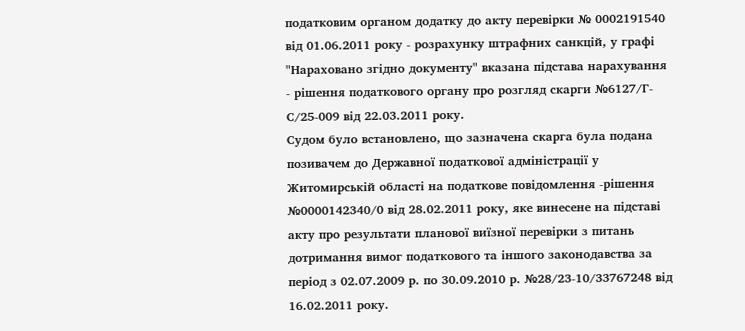податковим органом додатку до акту перевірки № 0002191540 від 01.06.2011 року - розрахунку штрафних санкцій, у графі "Нараховано згідно документу" вказана підстава нарахування - рішення податкового органу про розгляд скарги №6127/Г-С/25-009 від 22.03.2011 року.
Судом було встановлено, що зазначена скарга була подана позивачем до Державної податкової адміністрації у Житомирській області на податкове повідомлення -рішення №0000142340/0 від 28.02.2011 року, яке винесене на підставі акту про результати планової виїзної перевірки з питань дотримання вимог податкового та іншого законодавства за період з 02.07.2009 р. по 30.09.2010 р. №28/23-10/33767248 від 16.02.2011 року.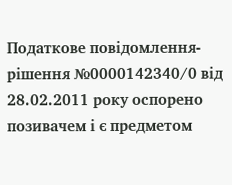Податкове повідомлення-рішення №0000142340/0 від 28.02.2011 року оспорено позивачем і є предметом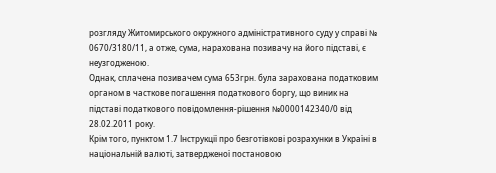розгляду Житомирського окружного адміністративного суду у справі № 0670/3180/11, а отже, сума, нарахована позивачу на його підставі, є неузгодженою.
Однак, сплачена позивачем сума 653грн. була зарахована податковим органом в часткове погашення податкового боргу, що виник на підставі податкового повідомлення-рішення №0000142340/0 від 28.02.2011 року.
Крім того, пунктом 1.7 Інструкції про безготівкові розрахунки в Україні в національній валюті, затвердженої постановою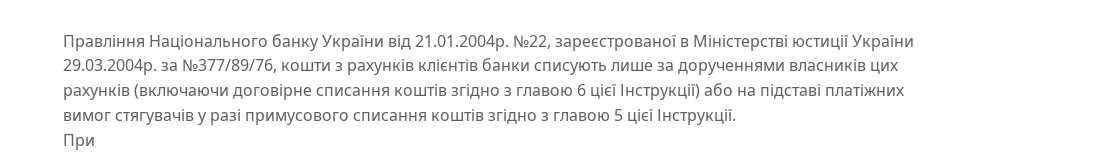Правління Національного банку України від 21.01.2004р. №22, зареєстрованої в Міністерстві юстиції України 29.03.2004р. за №377/89/76, кошти з рахунків клієнтів банки списують лише за дорученнями власників цих рахунків (включаючи договірне списання коштів згідно з главою 6 цієї Інструкції) або на підставі платіжних вимог стягувачів у разі примусового списання коштів згідно з главою 5 цієї Інструкції.
При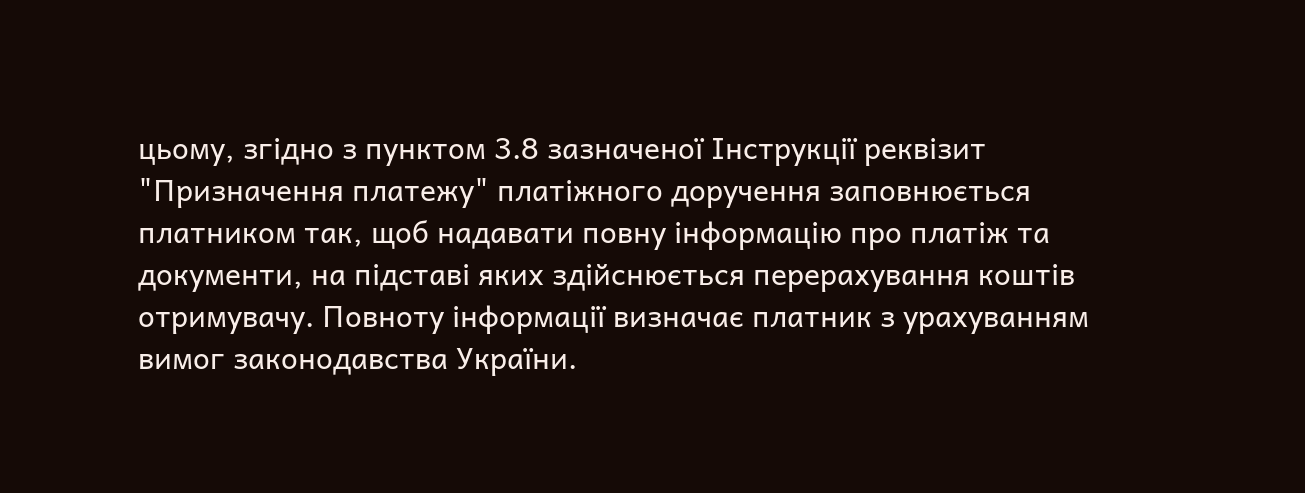цьому, згідно з пунктом 3.8 зазначеної Інструкції реквізит "Призначення платежу" платіжного доручення заповнюється платником так, щоб надавати повну інформацію про платіж та документи, на підставі яких здійснюється перерахування коштів отримувачу. Повноту інформації визначає платник з урахуванням вимог законодавства України.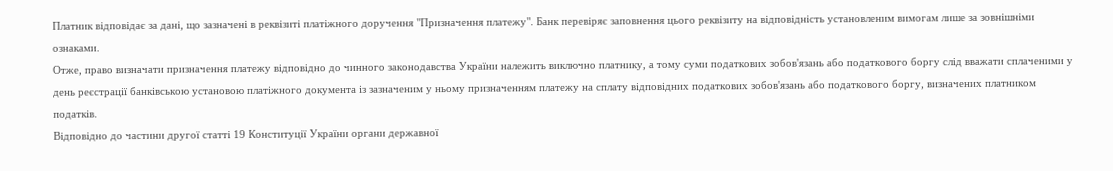Платник відповідає за дані, що зазначені в реквізиті платіжного доручення "Призначення платежу". Банк перевіряє заповнення цього реквізиту на відповідність установленим вимогам лише за зовнішніми ознаками.
Отже, право визначати призначення платежу відповідно до чинного законодавства України належить виключно платнику, а тому суми податкових зобов'язань або податкового боргу слід вважати сплаченими у день реєстрації банківською установою платіжного документа із зазначеним у ньому призначенням платежу на сплату відповідних податкових зобов'язань або податкового боргу, визначених платником податків.
Відповідно до частини другої статті 19 Конституції України органи державної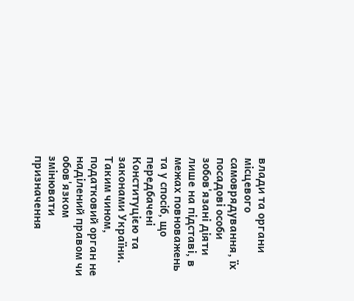влади та органи місцевого самоврядування, їх посадові особи зобов'язані діяти лише на підставі, в межах повноважень та у спосіб, що передбачені Конституцією та законами України.
Таким чином, податковий орган не наділений правом чи обов'язком змінювати призначення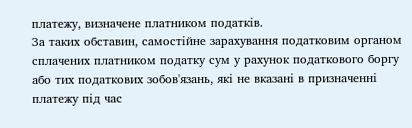платежу, визначене платником податків.
За таких обставин, самостійне зарахування податковим органом сплачених платником податку сум у рахунок податкового боргу або тих податкових зобов'язань, які не вказані в призначенні платежу під час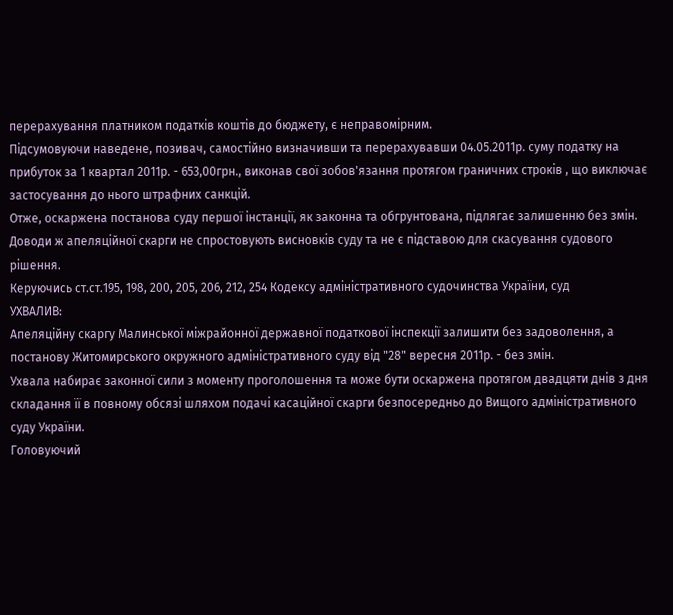перерахування платником податків коштів до бюджету, є неправомірним.
Підсумовуючи наведене, позивач, самостійно визначивши та перерахувавши 04.05.2011р. суму податку на прибуток за 1 квартал 2011р. - 653,00грн., виконав свої зобов'язання протягом граничних строків , що виключає застосування до нього штрафних санкцій.
Отже, оскаржена постанова суду першої інстанції, як законна та обгрунтована, підлягає залишенню без змін.
Доводи ж апеляційної скарги не спростовують висновків суду та не є підставою для скасування судового рішення.
Керуючись ст.ст.195, 198, 200, 205, 206, 212, 254 Кодексу адміністративного судочинства України, суд
УХВАЛИВ:
Апеляційну скаргу Малинської міжрайонної державної податкової інспекції залишити без задоволення, а постанову Житомирського окружного адміністративного суду від "28" вересня 2011р. - без змін.
Ухвала набирає законної сили з моменту проголошення та може бути оскаржена протягом двадцяти днів з дня складання її в повному обсязі шляхом подачі касаційної скарги безпосередньо до Вищого адміністративного суду України.
Головуючий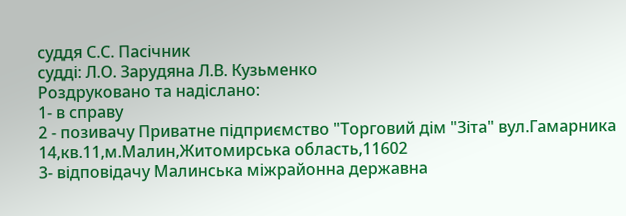суддя С.С. Пасічник
судді: Л.О. Зарудяна Л.В. Кузьменко
Роздруковано та надіслано:
1- в справу
2 - позивачу Приватне підприємство "Торговий дім "Зіта" вул.Гамарника 14,кв.11,м.Малин,Житомирська область,11602
3- відповідачу Малинська міжрайонна державна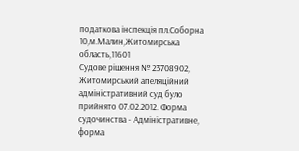податкова інспекція пл.Соборна 10,м.Малин,Житомирська область,11601
Судове рішення № 23708902, Житомирський апеляційний адміністративний суд було прийнято 07.02.2012. Форма судочинства - Адміністративне, форма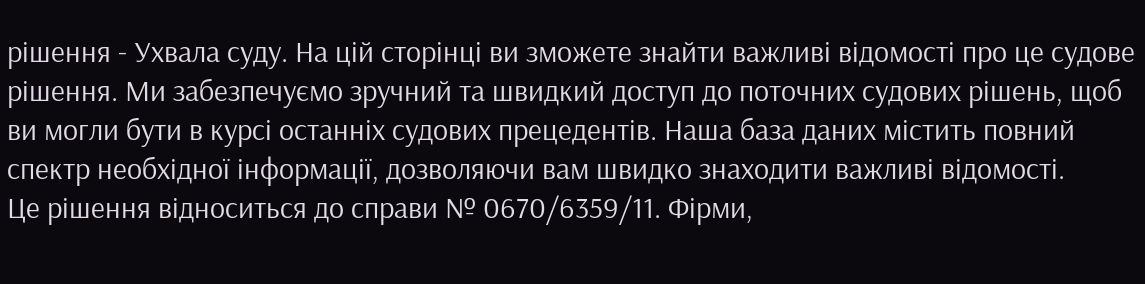рішення - Ухвала суду. На цій сторінці ви зможете знайти важливі відомості про це судове рішення. Ми забезпечуємо зручний та швидкий доступ до поточних судових рішень, щоб ви могли бути в курсі останніх судових прецедентів. Наша база даних містить повний спектр необхідної інформації, дозволяючи вам швидко знаходити важливі відомості.
Це рішення відноситься до справи № 0670/6359/11. Фірми,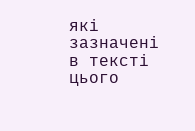які зазначені в тексті цього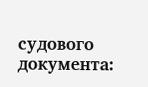судового документа: